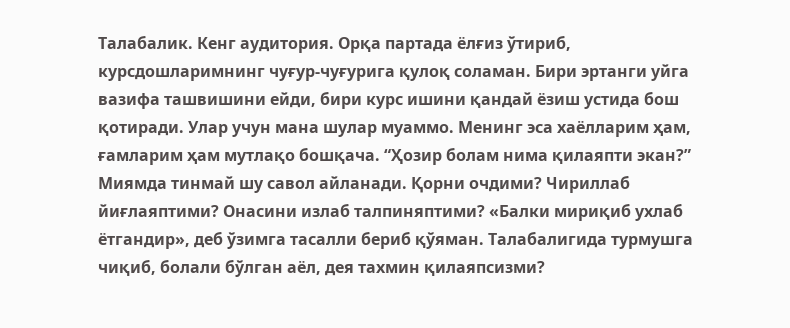Талабалик. Кенг аудитория. Орқа партада ёлғиз ўтириб, курсдошларимнинг чуғур-чуғурига қулоқ соламан. Бири эртанги уйга вазифа ташвишини ейди, бири курс ишини қандай ёзиш устида бош қотиради. Улар учун мана шулар муаммо. Менинг эса хаёлларим ҳам, ғамларим ҳам мутлақо бошқача. “Ҳозир болам нима қилаяпти экан?” Миямда тинмай шу савол айланади. Қорни очдими? Чириллаб йиғлаяптими? Онасини излаб талпиняптими? «Балки мириқиб ухлаб ётгандир», деб ўзимга тасалли бериб қўяман. Талабалигида турмушга чиқиб, болали бўлган аёл, дея тахмин қилаяпсизми?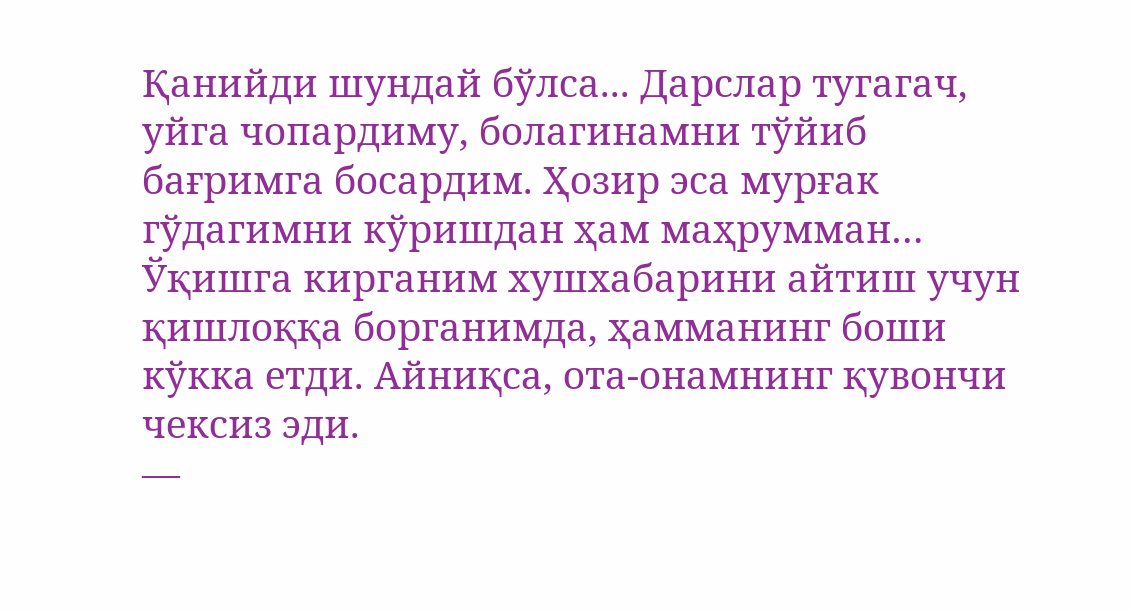Қанийди шундай бўлса... Дарслар тугагач, уйга чопардиму, болагинамни тўйиб бағримга босардим. Ҳозир эса мурғак гўдагимни кўришдан ҳам маҳрумман…
Ўқишга кирганим хушхабарини айтиш учун қишлоққа борганимда, ҳамманинг боши кўкка етди. Айниқса, ота-онамнинг қувончи чексиз эди.
—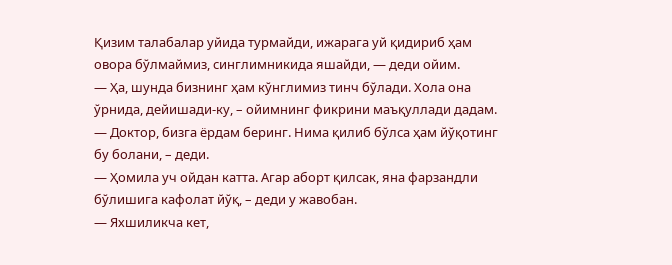Қизим талабалар уйида турмайди, ижарага уй қидириб ҳам овора бўлмаймиз, синглимникида яшайди, — деди ойим.
— Ҳа, шунда бизнинг ҳам кўнглимиз тинч бўлади. Хола она ўрнида, дейишади-ку, – ойимнинг фикрини маъқуллади дадам.
— Доктор, бизга ёрдам беринг. Нима қилиб бўлса ҳам йўқотинг бу болани, – деди.
— Ҳомила уч ойдан катта. Агар аборт қилсак, яна фарзандли бўлишига кафолат йўқ, – деди у жавобан.
— Яхшиликча кет,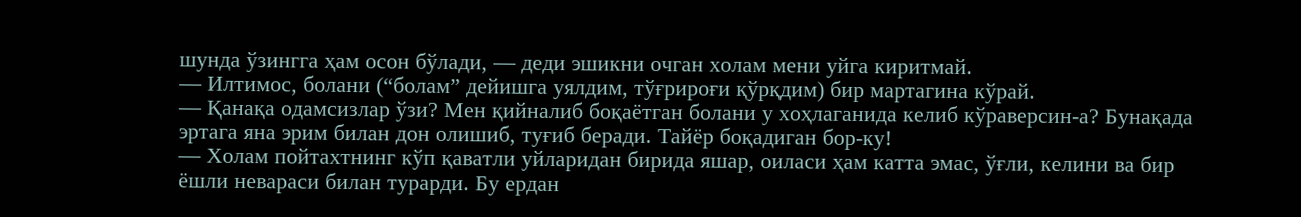шунда ўзингга ҳам осон бўлади, — деди эшикни очган холам мени уйга киритмай.
— Илтимос, болани (“болам” дейишга уялдим, тўғрироғи қўрқдим) бир мартагина кўрай.
— Қанақа одамсизлар ўзи? Мен қийналиб боқаётган болани у хоҳлаганида келиб кўраверсин-а? Бунақада эртага яна эрим билан дон олишиб, туғиб беради. Тайёр боқадиган бор-ку!
— Холам пойтахтнинг кўп қаватли уйларидан бирида яшар, оиласи ҳам катта эмас, ўғли, келини ва бир ёшли невараси билан турарди. Бу ердан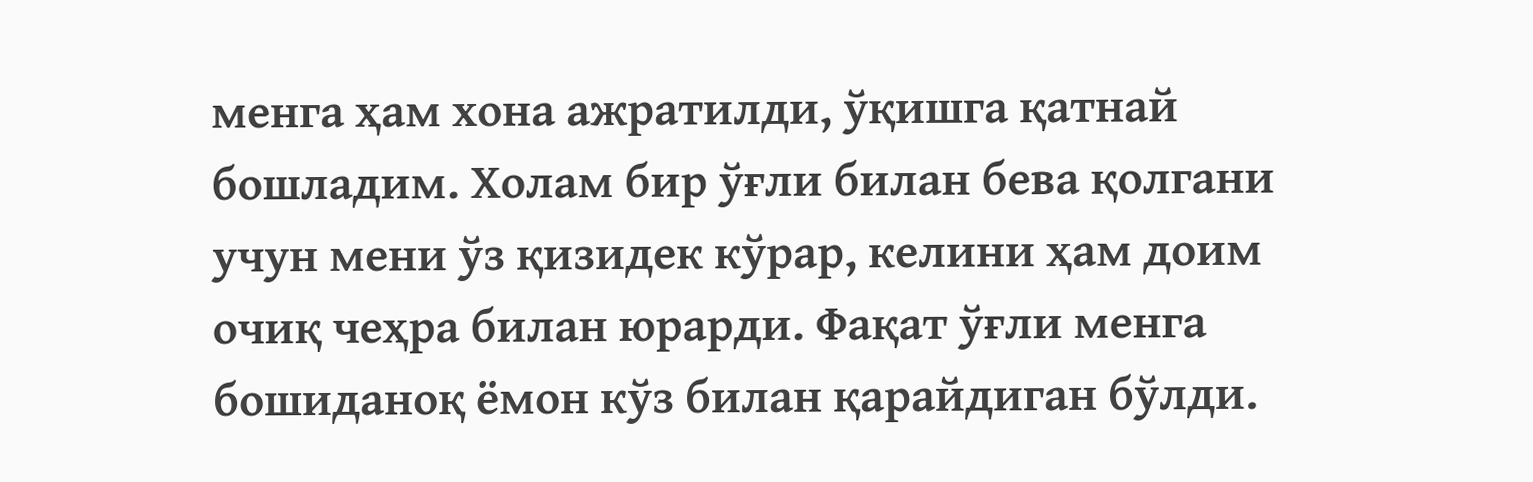менга ҳам хона ажратилди, ўқишга қатнай бошладим. Холам бир ўғли билан бева қолгани учун мени ўз қизидек кўрар, келини ҳам доим очиқ чеҳра билан юрарди. Фақат ўғли менга бошиданоқ ёмон кўз билан қарайдиган бўлди.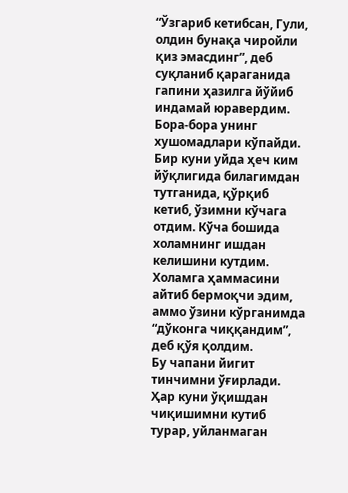“Ўзгариб кетибсан, Гули, олдин бунақа чиройли қиз эмасдинг”, деб суқланиб қараганида гапини ҳазилга йўйиб индамай юравердим. Бора-бора унинг хушомадлари кўпайди. Бир куни уйда ҳеч ким йўқлигида билагимдан тутганида, қўрқиб кетиб, ўзимни кўчага отдим. Кўча бошида холамнинг ишдан келишини кутдим. Холамга ҳаммасини айтиб бермоқчи эдим, аммо ўзини кўрганимда “дўконга чиққандим”, деб қўя қолдим.
Бу чапани йигит тинчимни ўғирлади. Ҳар куни ўқишдан чиқишимни кутиб турар, уйланмаган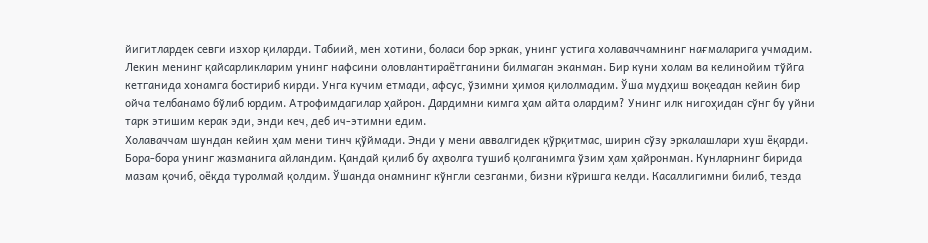йигитлардек севги изхор қиларди. Табиий, мен хотини, боласи бор эркак, унинг устига холаваччамнинг нағмаларига учмадим. Лекин менинг қайсарликларим унинг нафсини оловлантираётганини билмаган эканман. Бир куни холам ва келинойим тўйга кетганида хонамга бостириб кирди. Унга кучим етмади, афсус, ўзимни ҳимоя қилолмадим. Ўша мудҳиш воқеадан кейин бир ойча телбанамо бўлиб юрдим. Атрофимдагилар ҳайрон. Дардимни кимга ҳам айта олардим? Унинг илк нигоҳидан сўнг бу уйни тарк этишим керак эди, энди кеч, деб ич-этимни едим.
Холаваччам шундан кейин ҳам мени тинч қўймади. Энди у мени аввалгидек қўрқитмас, ширин сўзу эркалашлари хуш ёқарди. Бора-бора унинг жазманига айландим. Қандай қилиб бу аҳволга тушиб қолганимга ўзим ҳам ҳайронман. Кунларнинг бирида мазам қочиб, оёқда туролмай қолдим. Ўшанда онамнинг кўнгли сезганми, бизни кўришга келди. Касаллигимни билиб, тезда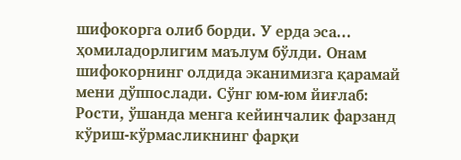шифокорга олиб борди. У ерда эса... ҳомиладорлигим маълум бўлди. Онам шифокорнинг олдида эканимизга қарамай мени дўппослади. Сўнг юм-юм йиғлаб:
Рости, ўшанда менга кейинчалик фарзанд кўриш-кўрмасликнинг фарқи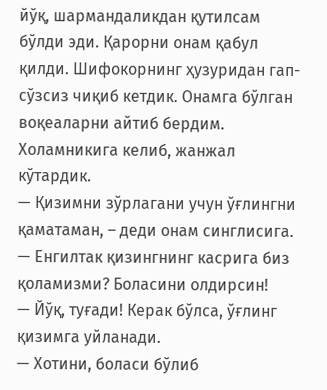йўқ, шармандаликдан қутилсам бўлди эди. Қарорни онам қабул қилди. Шифокорнинг ҳузуридан гап-сўзсиз чиқиб кетдик. Онамга бўлган воқеаларни айтиб бердим. Холамникига келиб, жанжал кўтардик.
— Қизимни зўрлагани учун ўғлингни қаматаман, – деди онам синглисига.
— Енгилтак қизингнинг касрига биз қоламизми? Боласини олдирсин!
— Йўқ, туғади! Керак бўлса, ўғлинг қизимга уйланади.
— Хотини, боласи бўлиб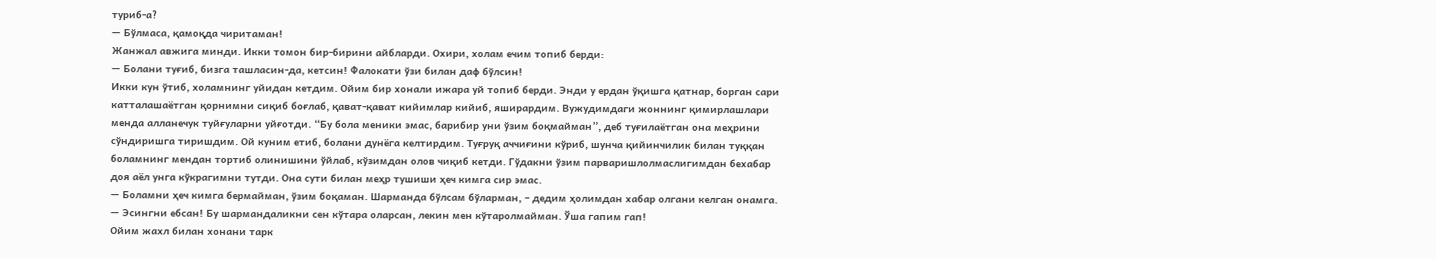туриб-а?
— Бўлмаса, қамоқда чиритаман!
Жанжал авжига минди. Икки томон бир-бирини айбларди. Охири, холам ечим топиб берди:
— Болани туғиб, бизга ташласин-да, кетсин! Фалокати ўзи билан даф бўлсин!
Икки кун ўтиб, холамнинг уйидан кетдим. Ойим бир хонали ижара уй топиб берди. Энди у ердан ўқишга қатнар, борган сари катталашаётган қорнимни сиқиб боғлаб, қават-қават кийимлар кийиб, яширардим. Вужудимдаги жоннинг қимирлашлари менда алланечук туйғуларни уйғотди. “Бу бола меники эмас, барибир уни ўзим боқмайман”, деб туғилаётган она меҳрини сўндиришга тиришдим. Ой куним етиб, болани дунёга келтирдим. Туғруқ аччиғини кўриб, шунча қийинчилик билан туққан боламнинг мендан тортиб олинишини ўйлаб, кўзимдан олов чиқиб кетди. Гўдакни ўзим парваришлолмаслигимдан бехабар доя аёл унга кўкрагимни тутди. Она сути билан меҳр тушиши ҳеч кимга сир эмас.
— Боламни ҳеч кимга бермайман, ўзим боқаман. Шарманда бўлсам бўларман, – дедим ҳолимдан хабар олгани келган онамга.
— Эсингни ебсан! Бу шармандаликни сен кўтара оларсан, лекин мен кўтаролмайман. Ўша гапим гап!
Ойим жахл билан хонани тарк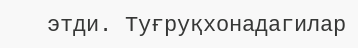этди. Туғруқхонадагилар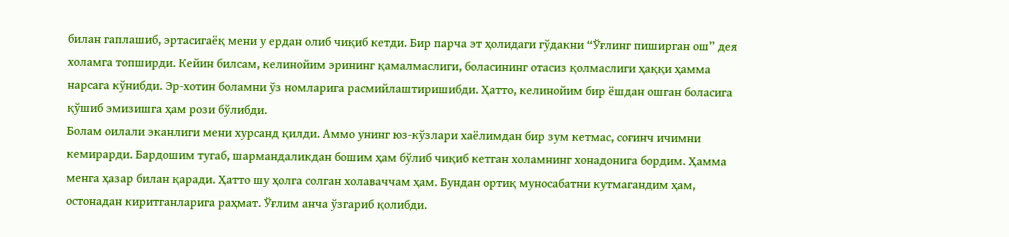билан гаплашиб, эртасигаёқ мени у ердан олиб чиқиб кетди. Бир парча эт ҳолидаги гўдакни “Ўғлинг пиширган ош” дея холамга топширди. Кейин билсам, келинойим эрининг қамалмаслиги, боласининг отасиз қолмаслиги ҳаққи ҳамма нарсага кўнибди. Эр-хотин боламни ўз номларига расмийлаштиришибди. Ҳатто, келинойим бир ёшдан ошган боласига қўшиб эмизишга ҳам рози бўлибди.
Болам оилали эканлиги мени хурсанд қилди. Аммо унинг юз-кўзлари хаёлимдан бир зум кетмас, соғинч ичимни кемирарди. Бардошим тугаб, шармандаликдан бошим ҳам бўлиб чиқиб кетган холамнинг хонадонига бордим. Ҳамма менга ҳазар билан қаради. Ҳатто шу ҳолга солган холаваччам ҳам. Бундан ортиқ муносабатни кутмагандим ҳам, остонадан киритганларига раҳмат. Ўғлим анча ўзгариб қолибди.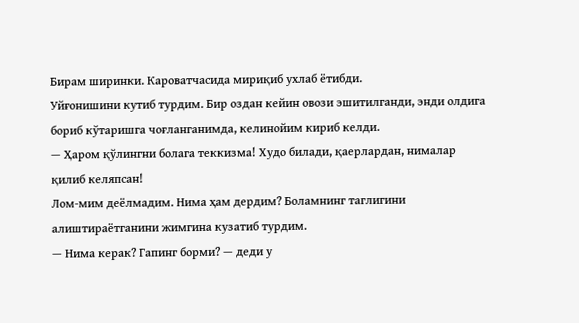Бирам ширинки. Кароватчасида мириқиб ухлаб ётибди.
Уйғонишини кутиб турдим. Бир оздан кейин овози эшитилганди, энди олдига бориб кўтаришга чоғланганимда, келинойим кириб келди.
— Ҳаром қўлингни болага теккизма! Худо билади, қаерлардан, нималар қилиб келяпсан!
Лом-мим деёлмадим. Нима ҳам дердим? Боламнинг таглигини алиштираётганини жимгина кузатиб турдим.
— Нима керак? Гапинг борми? — деди у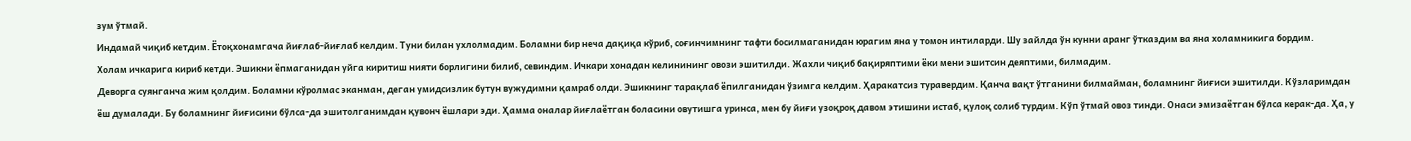зум ўтмай.
Индамай чиқиб кетдим. Ётоқхонамгача йиғлаб-йиғлаб келдим. Туни билан ухлолмадим. Боламни бир неча дақиқа кўриб, соғинчимнинг тафти босилмаганидан юрагим яна у томон интиларди. Шу зайлда ўн кунни аранг ўтказдим ва яна холамникига бордим.
Холам ичкарига кириб кетди. Эшикни ёпмаганидан уйга киритиш нияти борлигини билиб, севиндим. Ичкари хонадан келинининг овози эшитилди. Жахли чиқиб бақиряптими ёки мени эшитсин деяптими, билмадим.
Деворга суянганча жим қолдим. Боламни кўролмас эканман, деган умидсизлик бутун вужудимни қамраб олди. Эшикнинг тарақлаб ёпилганидан ўзимга келдим. Ҳаракатсиз туравердим. Қанча вақт ўтганини билмайман, боламнинг йиғиси эшитилди. Кўзларимдан ёш думалади. Бу боламнинг йиғисини бўлса-да эшитолганимдан қувонч ёшлари эди. Ҳамма оналар йиғлаётган боласини овутишга уринса, мен бу йиғи узоқроқ давом этишини истаб, қулоқ солиб турдим. Кўп ўтмай овоз тинди. Онаси эмизаётган бўлса керак-да. Ҳа, у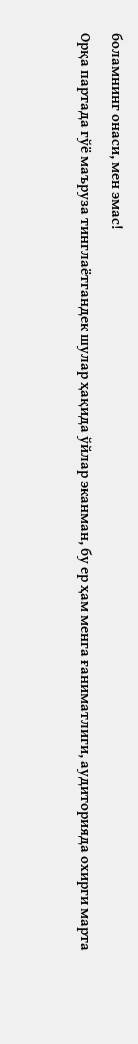боламнинг онаси, мен эмас!
Орқа партада гўё маъруза тинглаётгандек шулар ҳақида ўйлар эканман, бу ер ҳам менга ғаниматлиги, аудиторияда охирги марта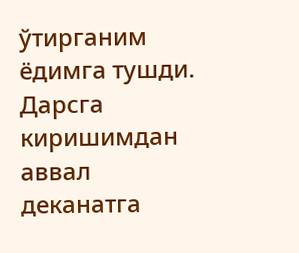ўтирганим ёдимга тушди. Дарсга киришимдан аввал деканатга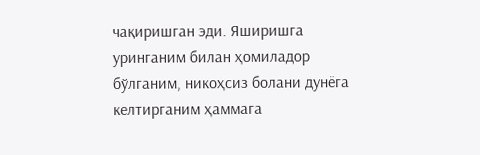чақиришган эди. Яширишга уринганим билан ҳомиладор бўлганим, никоҳсиз болани дунёга келтирганим ҳаммага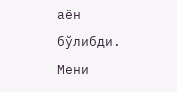аён бўлибди. Мени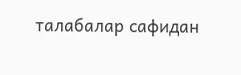талабалар сафидан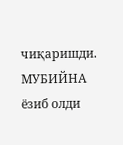чиқаришди.
МУБИЙНА ёзиб олди